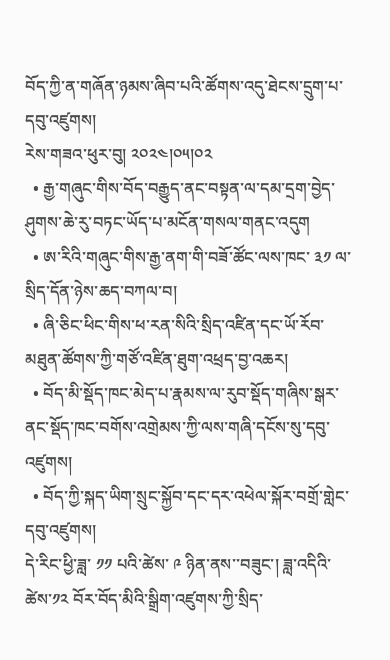བོད་ཀྱི་ན་གཞོན་ཉམས་ཞིབ་པའི་ཚོགས་འདུ་ཐེངས་དྲུག་པ་དབུ་འཛུགས།
རེས་གཟའ་ཕུར་བུ། ༢༠༢༤།༠༥།༠༢
  • རྒྱ་གཞུང་གིས་བོད་བརྒྱུད་ནང་བསྟན་ལ་དམ་དྲག་བྱེད་ཤུགས་ཆེ་རུ་བཏང་ཡོད་པ་མངོན་གསལ་གནང་འདུག
  • ཨ་རིའི་གཞུང་གིས་རྒྱ་ནག་གི་བཟོ་ཚོང་ལས་ཁང་ ༣༡ ལ་སྲིད་དོན་ཉེས་ཆད་བཀལ་བ།
  • ཞི་ཅིང་ཕིང་གིས་ཕ་རན་སིའི་སྲིད་འཛིན་དང་ཡོ་རོབ་མཐུན་ཚོགས་ཀྱི་གཙོ་འཛིན་ཐུག་འཕྲད་བྱ་འཆར།
  • བོད་མི་སྡོད་ཁང་མེད་པ་རྣམས་ལ་རུབ་སྡོད་གཞིས་སྒར་ནང་སྡོད་ཁང་བགོས་འགྲེམས་ཀྱི་ལས་གཞི་དངོས་སུ་དབུ་འཛུགས།
  • བོད་ཀྱི་སྐད་ཡིག་སྲུང་སྐྱོབ་དང་དར་འཕེལ་སྐོར་བགྲོ་གླེང་དབུ་འཛུགས།
དེ་རིང་ཕྱི་ཟླ་ ༡༡ པའི་ཚེས་ ༩ ཉིན་ནས་་བཟུང་། ཟླ་འདིའི་ཚེས་༡༢ བོར་བོད་མིའི་སྒྲིག་འཛུགས་ཀྱི་སྲིད་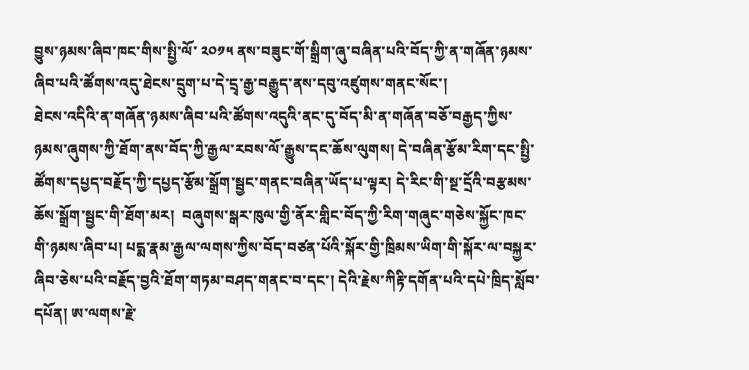བྱུས་ཉམས་ཞིབ་ཁང་གིས་སྤྱི་ལོ་ ༢༠༡༥ ནས་བཟུང་གོ་སྒྲིག་ཞུ་བཞིན་པའི་བོད་ཀྱི་ན་གཞོན་ཉམས་ཞིབ་པའི་ཚོགས་འདུ་ཐེངས་དྲུག་པ་དེ་དྲྭ་རྒྱ་བརྒྱུད་ནས་དབུ་འཛུགས་གནང་སོང་།
ཐེངས་འདིའི་ན་གཞོན་ཉམས་ཞིབ་པའི་ཚོགས་འདུའི་ནང་དུ་བོད་མི་ན་གཞོན་བཅོ་བརྒྱད་ཀྱིས་ཉམས་ཞུགས་ཀྱི་ཐོག་ནས་བོད་ཀྱི་རྒྱལ་རབས་ལོ་རྒྱུས་དང་ཆོས་ལུགས། དེ་བཞིན་རྩོམ་རིག་དང་སྤྱི་ཚོགས་དཔྱད་བརྗོད་ཀྱི་དཔྱད་རྩོམ་སྒྲོག་སྦྱང་གནང་བཞིན་ཡོད་པ་ལྟར། དེ་རིང་གི་སྔ་དྲོའི་བརྩམས་ཆོས་སྒྲོག་སྦྱང་གི་ཐོག་མར།  བཞུགས་སྒར་ཁུལ་གྱི་ནོར་གླིང་བོད་ཀྱི་རིག་གཞུང་གཅེས་སྐྱོང་ཁང་གི་ཉམས་ཞིབ་པ། པདྨ་རྣམ་རྒྱལ་ལགས་ཀྱིས་བོད་བཙན་པོའི་སྐོར་གྱི་ཁྲིམས་ཡིག་གི་སྐོར་ལ་བསྐྱར་ཞིབ་ཅེས་པའི་བརྗོད་བྱའི་ཐོག་གཏམ་བཤད་གནང་བ་དང་། དེའི་རྗེས་ཀིརྟི་དགོན་པའི་དཔེ་ཁྲིད་སློབ་དཔོན། ཨ་ལགས་རྗེ་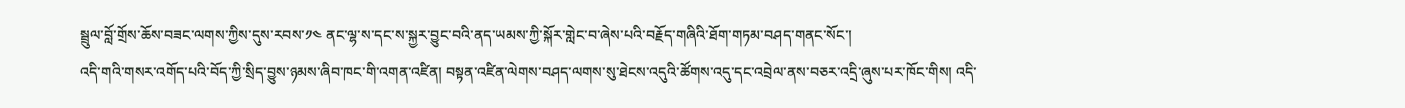སྦྲུལ་བློ་གྲོས་ཆོས་བཟང་ལགས་ཀྱིས་དུས་རབས་༡༤ ནང་ལྷ་ས་དང་ས་སྐྱར་བྱུང་བའི་ནད་ཡམས་ཀྱི་སྐོར་གླེང་བ་ཞེས་པའི་བརྗོད་གཞིའི་ཐོག་གཏམ་བཤད་གནང་སོང་།
འདི་གའི་གསར་འགོད་པའི་བོད་ཀྱི་སྲིད་བྱུས་ཉམས་ཞིབ་ཁང་གི་འགན་འཛིན། བསྟན་འཛིན་ལེགས་བཤད་ལགས་སུ་ཐེངས་འདུའི་ཚོགས་འདུ་དང་འབྲེལ་ནས་བཅར་འདྲི་ཞུས་པར་ཁོང་གིས། འདི་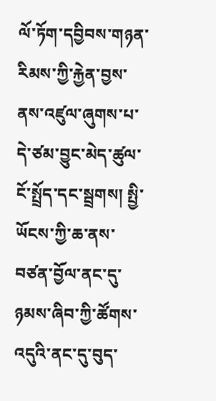ལོ་ཏོག་དབྱིབས་གཉན་རིམས་ཀྱི་རྐྱེན་བྱས་ནས་འཛུལ་ཞུགས་པ་དེ་ཙམ་བྱུང་མེད་ཚུལ་ངོ་སྤྲོད་དང་སྦྲགས། སྤྱི་ཡོངས་ཀྱི་ཆ་ནས་བཙན་བྱོལ་ནང་དུ་ཉམས་ཞིབ་ཀྱི་ཚོགས་འདུའི་ནང་དུ་བུད་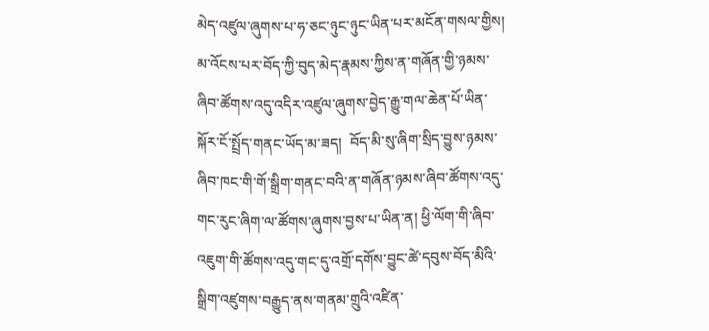མེད་འཛུལ་ཞུགས་པ་ཧ་ཅང་ཉུང་ཉུང་ཡིན་པར་མངོན་གསལ་གྱིས། མ་འོངས་པར་བོད་ཀྱི་བུད་མེད་རྣམས་ཀྱིས་ན་གཞོན་གྱི་ཉམས་ཞིབ་ཚོགས་འདུ་འདིར་འཛུལ་ཞུགས་བྱེད་རྒྱུ་གལ་ཆེན་པོ་ཡིན་སྐོར་ངོ་སྤྲོད་གནང་ཡོད་མ་ཟད།  བོད་མི་སུ་ཞིག་སྲིད་བྱུས་ཉམས་ཞིབ་ཁང་གི་གོ་སྒྲིག་གནང་བའི་ན་གཞོན་ཉམས་ཞིབ་ཚོགས་འདུ་གང་རུང་ཞིག་ལ་ཚོགས་ཞུགས་བྱས་པ་ཡིན་ན། ཕྱི་ལོག་གི་ཞིབ་འཇུག་གི་ཚོགས་འདུ་གང་དུ་འགྲོ་དགོས་བྱུང་ཚེ་དབུས་བོད་མིའི་སྒྲིག་འཛུགས་བརྒྱུད་ནས་གནམ་གྲུའི་འཛིན་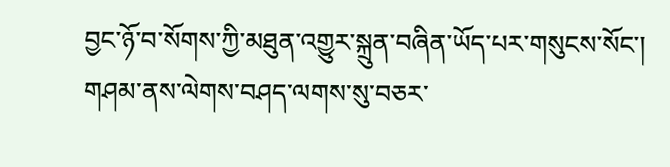བྱང་ཉོ་བ་སོགས་ཀྱི་མཐུན་འགྱུར་སྐྲུན་བཞིན་ཡོད་པར་གསུངས་སོང་།  གཤམ་ནས་ལེགས་བཤད་ལགས་སུ་བཅར་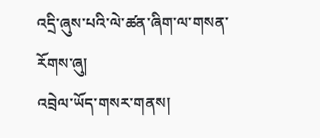འདྲི་ཞུས་པའི་ལེ་ཚན་ཞིག་ལ་གསན་རོགས་ཞུ།
འབྲེལ་ཡོད་གསར་གནས།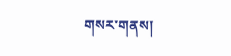གསར་གནས།